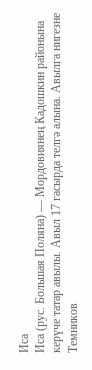Иса
Иса (рус. Большая Поляна) — Мордовиянең Кадошкин районына керүче татар авылы. Авыл 17 гасырда телгә алына. Авылга нигезне Темников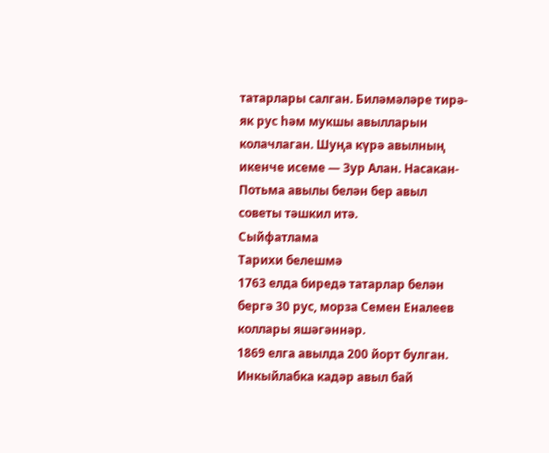татарлары салган. Биләмәләре тирә-як рус һәм мукшы авылларын колачлаган. Шуңа күрә авылның икенче исеме — Зур Алан. Насакан-Потьма авылы белән бер авыл советы тәшкил итә.
Сыйфатлама
Тарихи белешмә
1763 елда биредә татарлар белән бергә 30 рус, морза Семен Еналеев коллары яшәгәннәр.
1869 елга авылда 200 йорт булган. Инкыйлабка кадәр авыл бай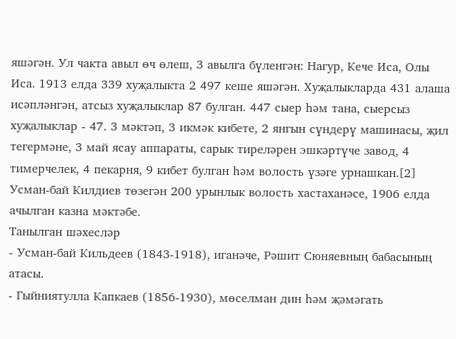яшәгән. Ул чакта авыл өч өлеш, 3 авылга бүленгән: Нагур, Кече Иса, Олы Иса. 1913 елда 339 хуҗалыкта 2 497 кеше яшәгән. Хуҗалыкларда 431 алаша исәпләнгән, атсыз хуҗалыклар 87 булган. 447 сыер һәм тана, сыерсыз хуҗалыклар - 47. 3 мәктәп, 3 икмәк кибете, 2 янгын сүндерү машинасы, җил тегермәне, 3 май ясау аппараты, сарык тиреләрен эшкәртүче завод, 4 тимерчелек, 4 пекарня, 9 кибет булган һәм волость үзәге урнашкан.[2] Усман-бай Килдиев төзегән 200 урынлык волость хастаханәсе, 1906 елда ачылган казна мәктәбе.
Танылган шәхесләр
- Усман-бай Кильдеев (1843-1918), иганәче, Рәшит Сюняевның бабасының атасы.
- Гыйниятулла Капкаев (1856-1930), мөселман дин һәм җәмәгать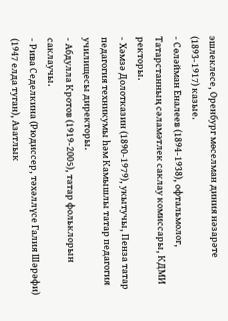эшлеклесе, Оренбург мөселман диния нәзарәте (1893-1917) казые.
- Сөләйман Еналеев (1894-1938), офтальмолог, Татарстанның сәламәтлек саклау комиссары, КДМИ ректоры.
- Хәмзә Долотказин (1890-1979), укытучы, Пенза татар педагогия техникумы һәм Камышлы татар педагогия училищесы директоры.
- Абдулла Кротов (1919-2005), татар фольклорын саклаучы.
- Рива Седелкина (Рюдиссер, тәхәллүсе Галия Шәрәфи) (1947 елда туган), Азатлык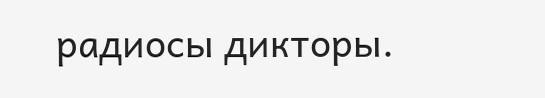радиосы дикторы.